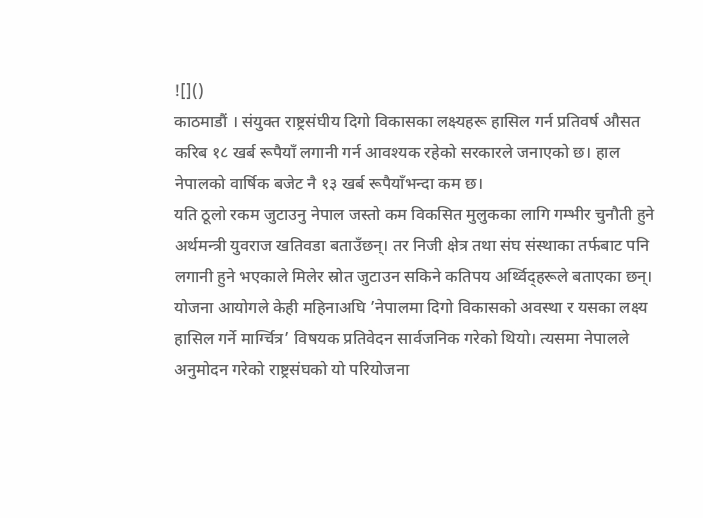![]()
काठमाडौं । संयुक्त राष्ट्रसंघीय दिगो विकासका लक्ष्यहरू हासिल गर्न प्रतिवर्ष औसत करिब १८ खर्ब रूपैयाँ लगानी गर्न आवश्यक रहेको सरकारले जनाएको छ। हाल नेपालको वार्षिक बजेट नै १३ खर्ब रूपैयाँभन्दा कम छ।
यति ठूलो रकम जुटाउनु नेपाल जस्तो कम विकसित मुलुकका लागि गम्भीर चुनौती हुने अर्थमन्त्री युवराज खतिवडा बताउँछन्। तर निजी क्षेत्र तथा संघ संस्थाका तर्फबाट पनि लगानी हुने भएकाले मिलेर स्रोत जुटाउन सकिने कतिपय अर्थ्विद्हरूले बताएका छन्।
योजना आयोगले केही महिनाअघि ’नेपालमा दिगो विकासको अवस्था र यसका लक्ष्य हासिल गर्ने मार्ग्चित्र’ विषयक प्रतिवेदन सार्वजनिक गरेको थियो। त्यसमा नेपालले अनुमोदन गरेको राष्ट्रसंघको यो परियोजना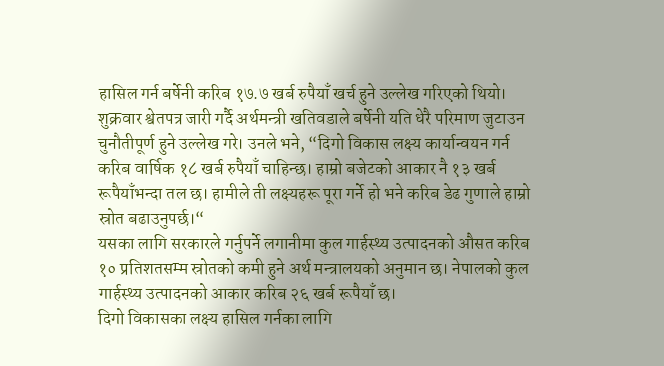हासिल गर्न बर्षेनी करिब १७.७ खर्ब रुपैयाँ खर्च हुने उल्लेख गरिएको थियो।
शुक्रवार श्वेतपत्र जारी गर्दै अर्थमन्त्री खतिवडाले बर्षेनी यति धेरै परिमाण जुटाउन चुनौतीपूर्ण हुने उल्लेख गरे। उनले भने, “दिगो विकास लक्ष्य कार्यान्वयन गर्न करिब वार्षिक १८ खर्ब रुपैयाँ चाहिन्छ। हाम्रो बजेटको आकार नै १३ खर्ब रूपैयाँभन्दा तल छ। हामीले ती लक्ष्यहरू पूरा गर्ने हो भने करिब डेढ गुणाले हाम्रो स्रोत बढाउनुपर्छ।“
यसका लागि सरकारले गर्नुपर्ने लगानीमा कुल गार्हस्थ्य उत्पादनको औसत करिब १० प्रतिशतसम्म स्रोतको कमी हुने अर्थ मन्त्रालयको अनुमान छ। नेपालको कुल गार्हस्थ्य उत्पादनको आकार करिब २६ खर्ब रूपैयाँ छ।
दिगो विकासका लक्ष्य हासिल गर्नका लागि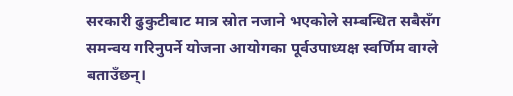सरकारी ढुकुटीबाट मात्र स्रोत नजाने भएकोले सम्बन्धित सबैसँग समन्वय गरिनुपर्ने योजना आयोगका पूर्वउपाध्यक्ष स्वर्णिम वाग्ले बताउँछन्।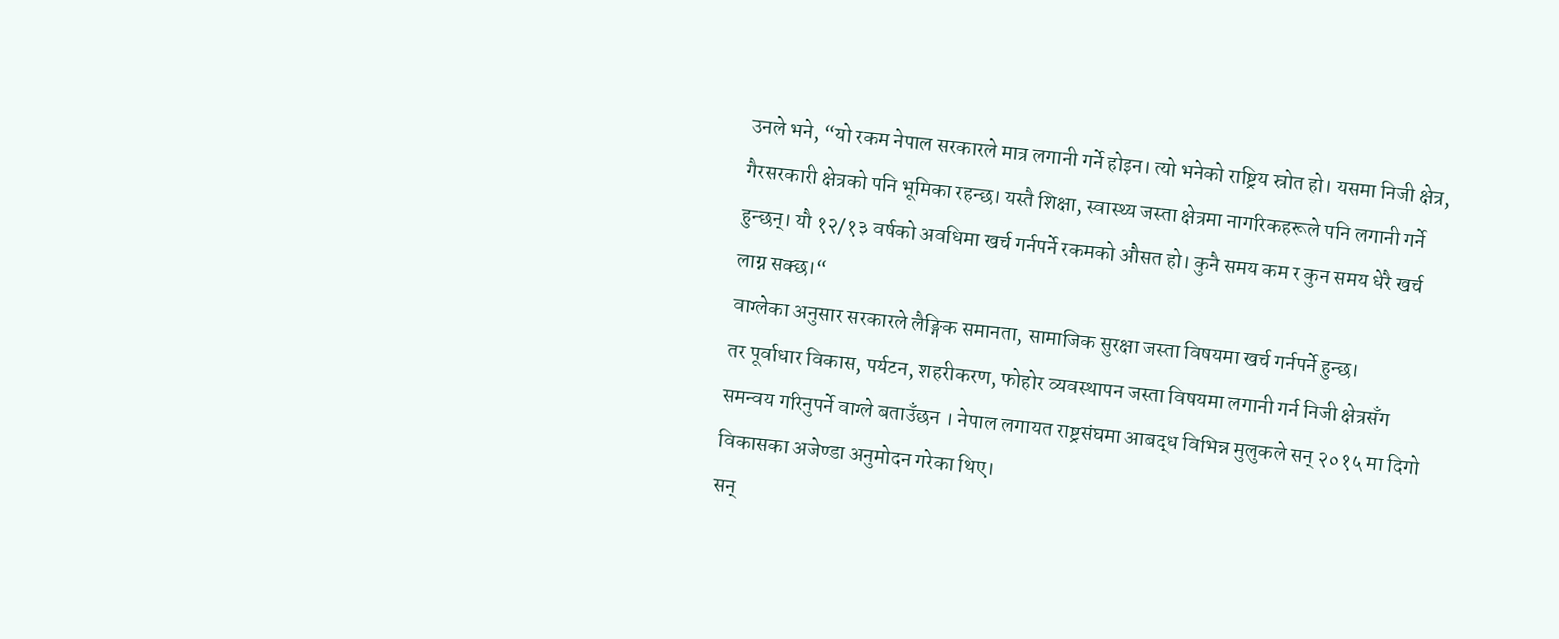उनले भने, “यो रकम नेपाल सरकारले मात्र लगानी गर्ने होइन। त्यो भनेको राष्ट्रिय स्रोत हो। यसमा निजी क्षेत्र, गैरसरकारी क्षेत्रको पनि भूमिका रहन्छ। यस्तै शिक्षा, स्वास्थ्य जस्ता क्षेत्रमा नागरिकहरूले पनि लगानी गर्ने हुन्छन्। यौ १२/१३ वर्षको अवधिमा खर्च गर्नपर्ने रकमको औसत हो। कुनै समय कम र कुन समय धेरै खर्च लाग्न सक्छ।“
वाग्लेका अनुसार सरकारले लैङ्गिक समानता, सामाजिक सुरक्षा जस्ता विषयमा खर्च गर्नपर्ने हुन्छ।
तर पूर्वाधार विकास, पर्यटन, शहरीकरण, फोहोर व्यवस्थापन जस्ता विषयमा लगानी गर्न निजी क्षेत्रसँग समन्वय गरिनुपर्ने वाग्ले बताउँछन । नेपाल लगायत राष्ट्रसंघमा आबद्ध विभिन्न मुलुकले सन् २०१५ मा दिगो विकासका अजेण्डा अनुमोदन गरेका थिए।
सन्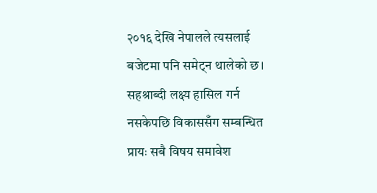२०१६ देखि नेपालले त्यसलाई बजेटमा पनि समेट्न थालेको छ।
सहश्राब्दी लक्ष्य हासिल गर्न नसकेपछि विकाससँग सम्बन्धित प्रायः सबै विषय समावेश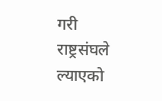गरी राष्ट्रसंघले ल्याएको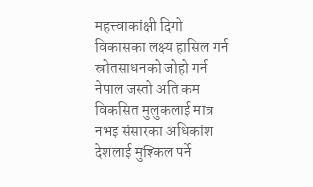महत्त्वाकांक्षी दिगो विकासका लक्ष्य हासिल गर्न स्रोतसाधनको जोहो गर्न नेपाल जस्तो अति कम विकसित मुलुकलाई मात्र नभइ संसारका अधिकांश देशलाई मुश्किल पर्ने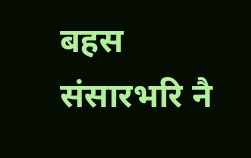बहस संसारभरि नै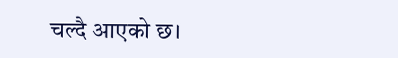चल्दै आएको छ।